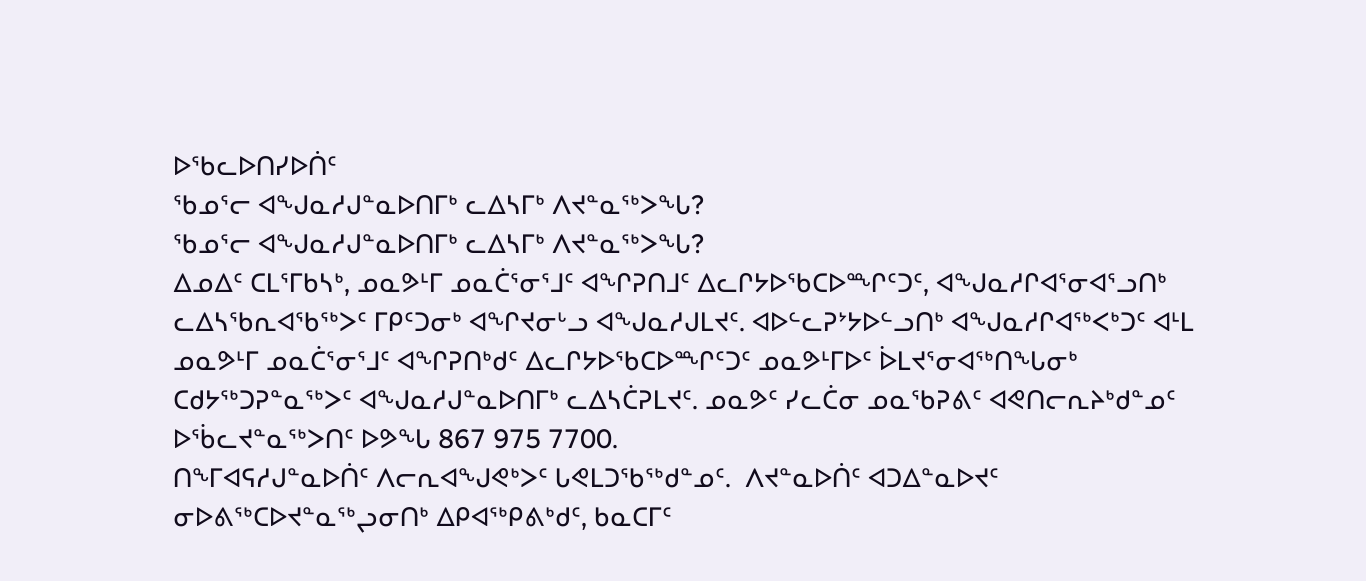ᐅᖃᓚᐅᑎᓯᐅᑏᑦ
ᖃᓄᕐᓕ ᐊᖑᓇᓱᒍᓐᓇᐅᑎᒥᒃ ᓚᐃᓴᒥᒃ ᐱᔪᓐᓇᖅᐳᖓ?
ᖃᓄᕐᓕ ᐊᖑᓇᓱᒍᓐᓇᐅᑎᒥᒃ ᓚᐃᓴᒥᒃ ᐱᔪᓐᓇᖅᐳᖓ?
ᐃᓄᐃᑦ ᑕᒪᕐᒥᑲᓴᒃ, ᓄᓇᕗᒻᒥ ᓄᓇᑖᕐᓂᕐᒧᑦ ᐊᖏᕈᑎᒧᑦ ᐃᓚᒋᔭᐅᖃᑕᐅᙱᑦᑐᑦ, ᐊᖑᓇᓱᒋᐊᕐᓂᐊᕐᓗᑎᒃ ᓚᐃᓴᖃᕆᐊᖃᖅᐳᑦ ᒥᑭᑦᑐᓂᒃ ᐊᖏᔪᓂᒡᓗ ᐊᖑᓇᓱᒍᒪᔪᑦ. ᐊᐅᓪᓚᕈᔾᔭᐅᓪᓗᑎᒃ ᐊᖑᓇᓱᒋᐊᖅᐸᒃᑐᑦ ᐊᒻᒪ ᓄᓇᕗᒻᒥ ᓄᓇᑖᕐᓂᕐᒧᑦ ᐊᖏᕈᑎᒃᑯᑦ ᐃᓚᒋᔭᐅᖃᑕᐅᙱᑦᑐᑦ ᓄᓇᕗᒻᒥᐅᑦ ᐆᒪᔪᕐᓂᐊᖅᑎᖓᓂᒃ ᑕᑯᔭᖅᑐᕈᓐᓇᖅᐳᑦ ᐊᖑᓇᓱᒍᓐᓇᐅᑎᒥᒃ ᓚᐃᓴᑖᕈᒪᔪᑦ. ᓄᓇᕗᑦ ᓯᓚᑖᓂ ᓄᓇᖃᕈᕕᑦ ᐊᕙᑎᓕᕆᔨᒃᑯᓐᓄᑦ ᐅᖄᓚᔪᓐᓇᖅᐳᑎᑦ ᐅᕗᖓ 867 975 7700.
ᑎᖕᒥᐊᕋᓱᒍᓐᓇᐅᑏᑦ ᐱᓕᕆᐊᖑᕙᒃᐳᑦ ᒐᕙᒪᑐᖃᖅᑯᓐᓄᑦ.  ᐱᔪᓐᓇᐅᑏᑦ ᐊᑐᐃᓐᓇᐅᔪᑦ ᓂᐅᕕᖅᑕᐅᔪᓐᓇᖅᖢᓂᑎᒃ ᐃᑭᐊᖅᑭᕕᒃᑯᑦ, ᑲᓇᑕᒥᑦ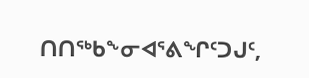ᑎᑎᖅᑲᖕᓂᐊᕐᕕᖏᑦᑐᒍᑦ,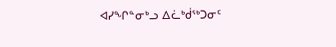ᐊᓯᖏᓐᓂᒃᓗ ᐃᓛᒃᑰᖅᑐᓂᑦ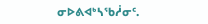ᓂᐅᕕᐊᒃᓴᖃᓲᓂᑦ.